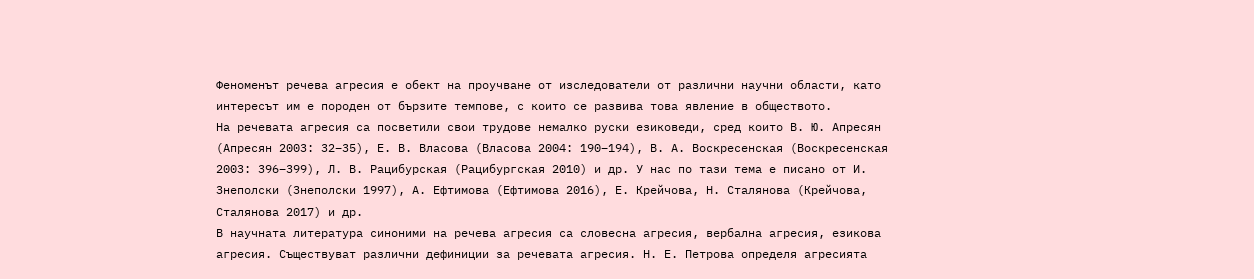Феноменът речева агресия е обект на проучване от изследователи от различни научни области, като интересът им е породен от бързите темпове, с които се развива това явление в обществото.
На речевата агресия са посветили свои трудове немалко руски езиковеди, сред които В. Ю. Апресян (Апресян 2003: 32–35), Е. В. Власова (Власова 2004: 190–194), В. А. Воскресенская (Воскресенская 2003: 396–399), Л. В. Рацибурская (Рацибургская 2010) и др. У нас по тази тема е писано от И. Знеполски (Знеполски 1997), А. Ефтимова (Ефтимова 2016), Е. Крейчова, Н. Сталянова (Крейчова, Сталянова 2017) и др.
В научната литература синоними на речева агресия са словесна агресия, вербална агресия, езикова агресия. Съществуват различни дефиниции за речевата агресия. Н. Е. Петрова определя агресията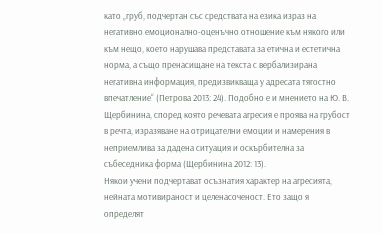като „груб, подчертан със средствата на езика израз на негативно емоционално-оценъчно отношение към някого или към нещо, което нарушава представата за етична и естетична норма, а също пренасищане на текста с вербализирана негативна информация, предизвикваща у адресата тягостно впечатление“ (Петрова 2013: 24). Подобно е и мнението на Ю. В. Щербинина, според която речевата агресия е проява на грубост в речта, изразяване на отрицателни емоции и намерения в неприемлива за дадена ситуация и оскърбителна за събеседника форма (Щербинина 2012: 13).
Някои учени подчертават осъзнатия характер на агресията, нейната мотивираност и целенасоченост. Ето защо я определят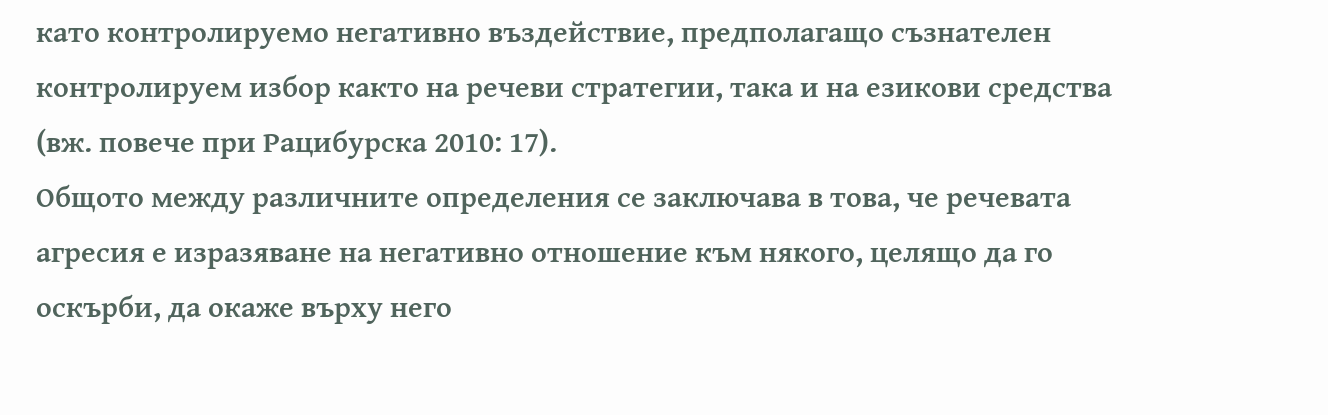като контролируемо негативно въздействие, предполагащо съзнателен контролируем избор както на речеви стратегии, така и на езикови средства (вж. повече при Рацибурска 2010: 17).
Общото между различните определения се заключава в това, че речевата агресия е изразяване на негативно отношение към някого, целящо да го оскърби, да окаже върху него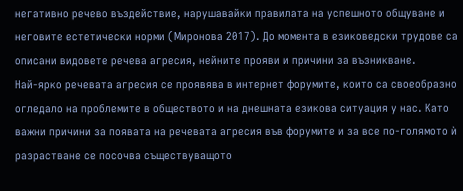негативно речево въздействие, нарушавайки правилата на успешното общуване и неговите естетически норми (Миронова 2017). До момента в езиковедски трудове са описани видовете речева агресия, нейните прояви и причини за възникване.
Най-ярко речевата агресия се проявява в интернет форумите, които са своеобразно огледало на проблемите в обществото и на днешната езикова ситуация у нас. Като важни причини за появата на речевата агресия във форумите и за все по-голямото ѝ разрастване се посочва съществуващото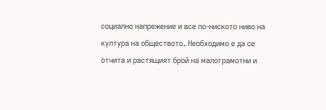социално напрежение и все по-ниското ниво на култура на обществото. Необходимо е да се отчита и растящият брой на малограмотни и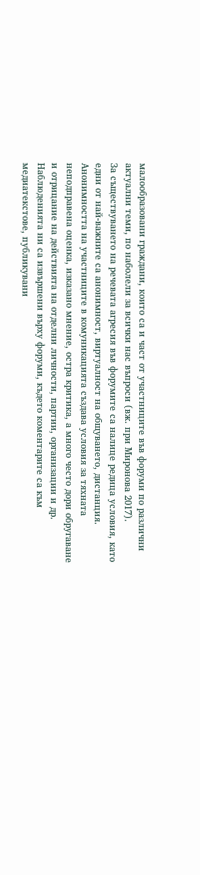малообразовани граждани, които са и част от участниците във форуми по различни актуални теми, по наболели за всички нас въпроси (вж. при Миронова 2017).
За съществуването на речевата агресия във форумите са налице редица условия, като едни от най-важните са анонимност, виртуалност на общуването, дистанция. Анонимността на участниците в комуникацията създава условия за тяхната неподправена оценка, изказано мнение, остра критика, а много често дори обругаване и отрицание на действията на отделни личности, партии, организации и др.
Наблюденията ни са извършени върху форуми, където коментарите са към медиатекстове, публикувани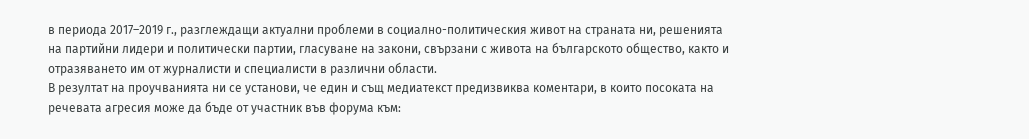в периода 2017–2019 г., разглеждащи актуални проблеми в социално-политическия живот на страната ни, решенията на партийни лидери и политически партии, гласуване на закони, свързани с живота на българското общество, както и отразяването им от журналисти и специалисти в различни области.
В резултат на проучванията ни се установи, че един и същ медиатекст предизвиква коментари, в които посоката на речевата агресия може да бъде от участник във форума към: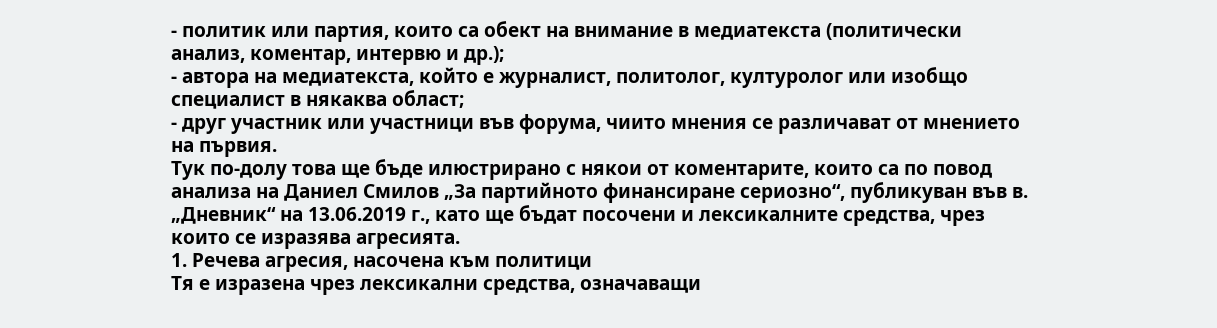- политик или партия, които са обект на внимание в медиатекста (политически анализ, коментар, интервю и др.);
- автора на медиатекста, който е журналист, политолог, културолог или изобщо специалист в някаква област;
- друг участник или участници във форума, чиито мнения се различават от мнението на първия.
Тук по-долу това ще бъде илюстрирано с някои от коментарите, които са по повод анализа на Даниел Смилов „За партийното финансиране сериозно“, публикуван във в. „Дневник“ на 13.06.2019 г., като ще бъдат посочени и лексикалните средства, чрез които се изразява агресията.
1. Речева агресия, насочена към политици
Тя е изразена чрез лексикални средства, означаващи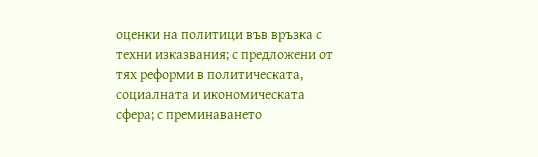оценки на политици във връзка с техни изказвания; с предложени от тях реформи в политическата, социалната и икономическата сфера; с преминаването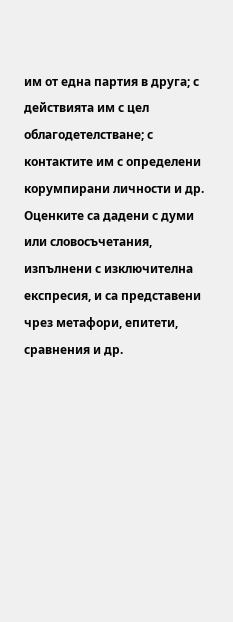им от една партия в друга; с действията им с цел облагодетелстване; с контактите им с определени корумпирани личности и др. Оценките са дадени с думи или словосъчетания, изпълнени с изключителна експресия, и са представени чрез метафори, епитети, сравнения и др.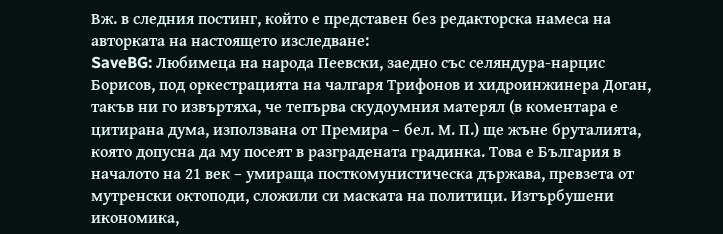Вж. в следния постинг, който е представен без редакторска намеса на авторката на настоящето изследване:
SaveBG: Любимеца на народа Пеевски, заедно със селяндура-нарцис Борисов, под оркестрацията на чалгаря Трифонов и хидроинжинера Доган, такъв ни го извъртяха, че тепърва скудоумния матерял (в коментара е цитирана дума, използвана от Премира – бел. М. П.) ще жъне бруталията, която допусна да му посеят в разградената градинка. Това е България в началото на 21 век – умираща посткомунистическа държава, превзета от мутренски октоподи, сложили си маската на политици. Изтърбушени икономика,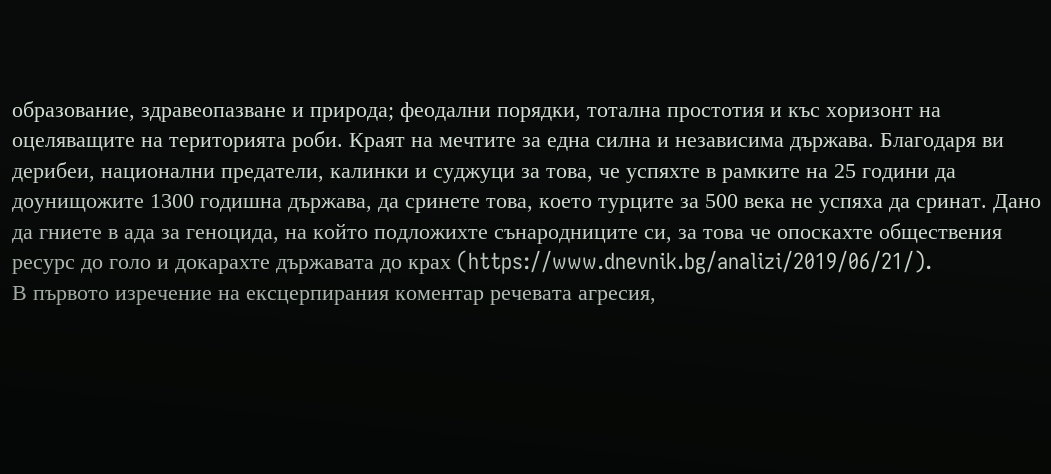образование, здравеопазване и природа; феодални порядки, тотална простотия и къс хоризонт на оцеляващите на територията роби. Краят на мечтите за една силна и независима държава. Благодаря ви дерибеи, национални предатели, калинки и суджуци за това, че успяхте в рамките на 25 години да доунищожите 1300 годишна държава, да сринете това, което турците за 500 века не успяха да сринат. Дано да гниете в ада за геноцида, на който подложихте сънародниците си, за това че опоскахте обществения ресурс до голо и докарахте държавата до крах (https://www.dnevnik.bg/analizi/2019/06/21/).
В първото изречение на ексцерпирания коментар речевата агресия,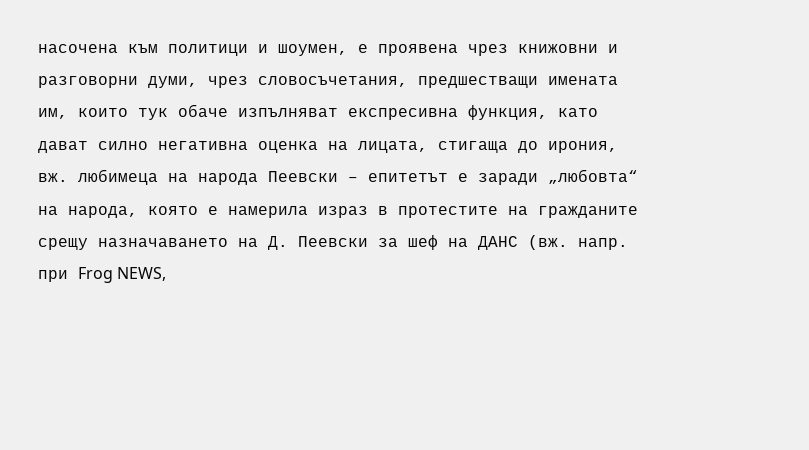насочена към политици и шоумен, е проявена чрез книжовни и разговорни думи, чрез словосъчетания, предшестващи имената им, които тук обаче изпълняват експресивна функция, като дават силно негативна оценка на лицата, стигаща до ирония, вж. любимеца на народа Пеевски – епитетът е заради „любовта“ на народа, която е намерила израз в протестите на гражданите срещу назначаването на Д. Пеевски за шеф на ДАНС (вж. напр. при Frog NEWS,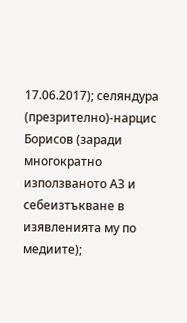17.06.2017); селяндура (презрително)-нарцис Борисов (заради многократно използваното АЗ и себеизтъкване в изявленията му по медиите);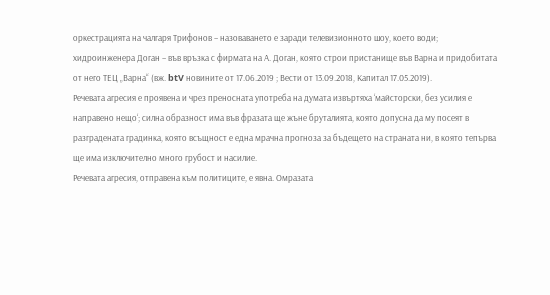оркестрацията на чалгаря Трифонов – назоваването е заради телевизионното шоу, което води; хидроинженера Доган – във връзка с фирмата на А. Доган, която строи пристанище във Варна и придобитата от него ТЕЦ „Варна“ (вж. btV новините от 17.06.2019 ; Вести от 13.09.2018, Капитал 17.05.2019).
Речевата агресия е проявена и чрез преносната употреба на думата извъртяха ‘майсторски, без усилия е направено нещо‘; силна образност има във фразата ще жъне бруталията, която допусна да му посеят в разградената градинка, която всъщност е една мрачна прогноза за бъдещето на страната ни, в която тепърва ще има изключително много грубост и насилие.
Речевата агресия, отправена към политиците, е явна. Омразата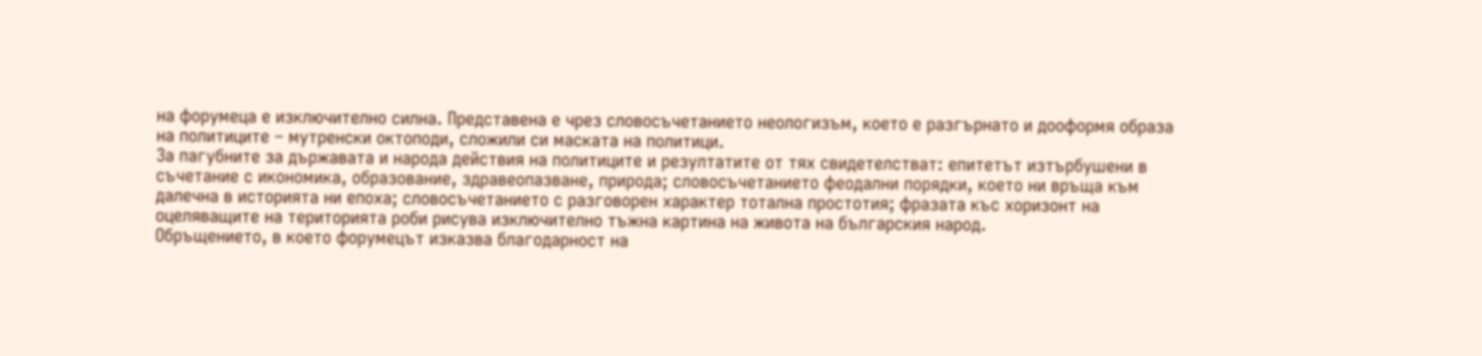на форумеца е изключително силна. Представена е чрез словосъчетанието неологизъм, което е разгърнато и дооформя образа на политиците – мутренски октоподи, сложили си маската на политици.
За пагубните за държавата и народа действия на политиците и резултатите от тях свидетелстват: епитетът изтърбушени в съчетание с икономика, образование, здравеопазване, природа; словосъчетанието феодални порядки, което ни връща към далечна в историята ни епоха; словосъчетанието с разговорен характер тотална простотия; фразата къс хоризонт на оцеляващите на територията роби рисува изключително тъжна картина на живота на българския народ.
Обръщението, в което форумецът изказва благодарност на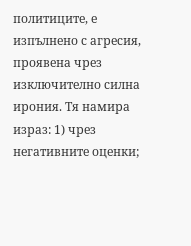политиците, е изпълнено с агресия, проявена чрез изключително силна ирония. Тя намира израз: 1) чрез негативните оценки;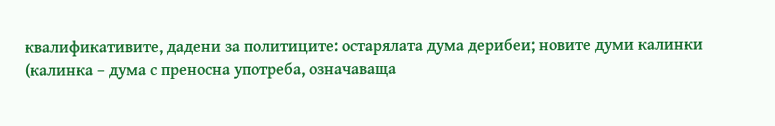квалификативите, дадени за политиците: остарялата дума дерибеи; новите думи калинки (калинка – дума с преносна употреба, означаваща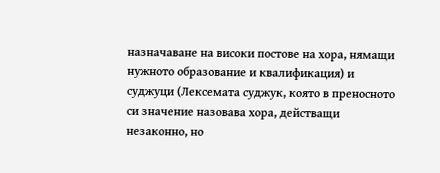назначаване на високи постове на хора, нямащи нужното образование и квалификация) и суджуци (Лексемата суджук, която в преносното си значение назовава хора, действащи незаконно, но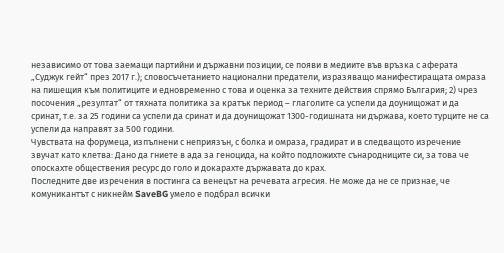независимо от това заемащи партийни и държавни позиции, се появи в медиите във връзка с аферата „Суджук гейт“ през 2017 г.); словосъчетанието национални предатели, изразяващо манифестиращата омраза на пишещия към политиците и едновременно с това и оценка за техните действия спрямо България; 2) чрез посочения „резултат“ от тяхната политика за кратък период – глаголите са успели да доунищожат и да сринат, т.е. за 25 години са успели да сринат и да доунищожат 1300-годишната ни държава, което турците не са успели да направят за 500 години.
Чувствата на форумеца, изпълнени с неприязън, с болка и омраза, градират и в следващото изречение звучат като клетва: Дано да гниете в ада за геноцида, на който подложихте сънародниците си, за това че опоскахте обществения ресурс до голо и докарахте държавата до крах.
Последните две изречения в постинга са венецът на речевата агресия. Не може да не се признае, че комуникантът с никнейм SaveBG умело е подбрал всички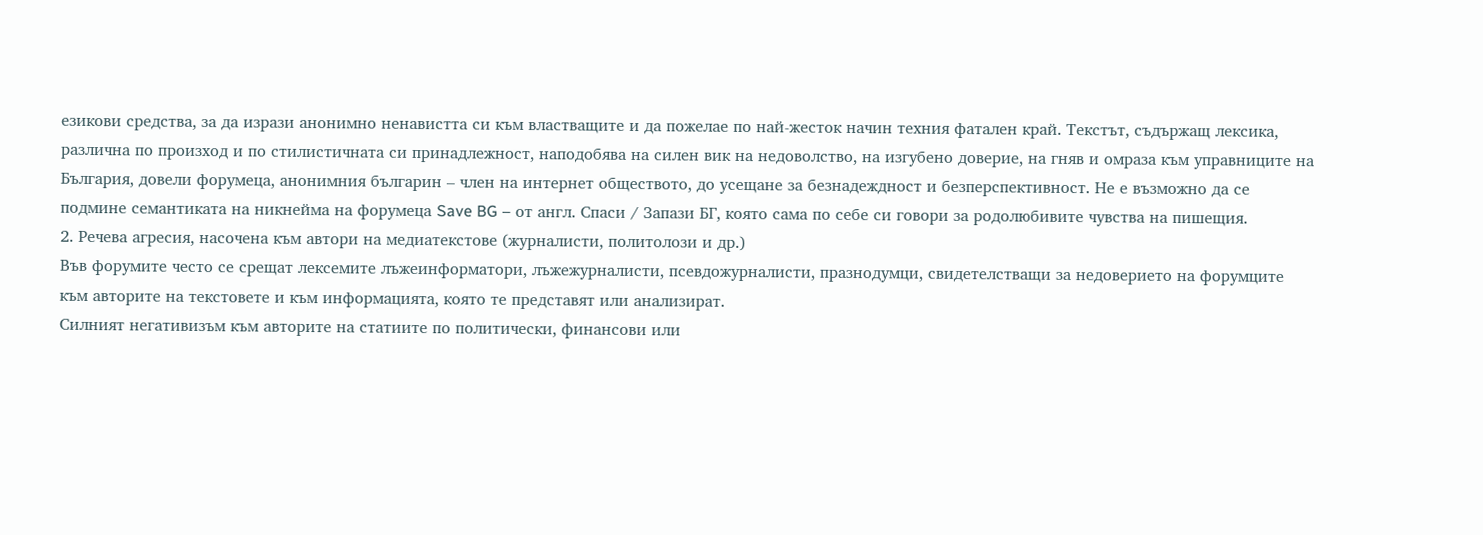езикови средства, за да изрази анонимно ненавистта си към властващите и да пожелае по най-жесток начин техния фатален край. Текстът, съдържащ лексика, различна по произход и по стилистичната си принадлежност, наподобява на силен вик на недоволство, на изгубено доверие, на гняв и омраза към управниците на България, довели форумеца, анонимния българин – член на интернет обществото, до усещане за безнадеждност и безперспективност. Не е възможно да се подмине семантиката на никнейма на форумеца Save BG – от англ. Спаси / Запази БГ, която сама по себе си говори за родолюбивите чувства на пишещия.
2. Речева агресия, насочена към автори на медиатекстове (журналисти, политолози и др.)
Във форумите често се срещат лексемите лъжеинформатори, лъжежурналисти, псевдожурналисти, празнодумци, свидетелстващи за недоверието на форумците към авторите на текстовете и към информацията, която те представят или анализират.
Силният негативизъм към авторите на статиите по политически, финансови или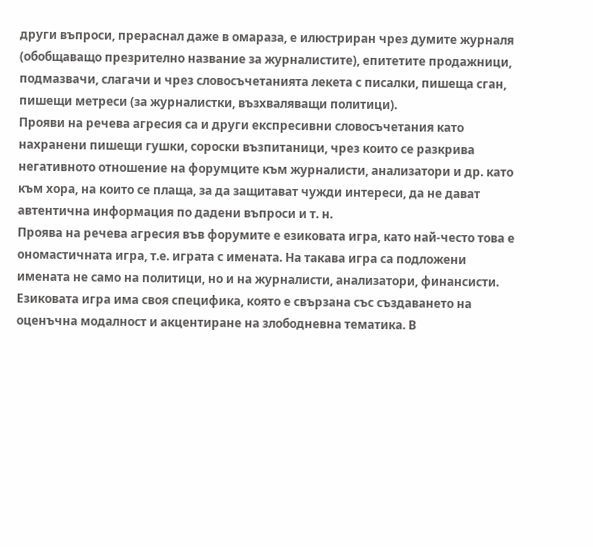други въпроси, прераснал даже в омараза, е илюстриран чрез думите журналя (обобщаващо презрително название за журналистите), епитетите продажници, подмазвачи, слагачи и чрез словосъчетанията лекета с писалки, пишеща сган, пишещи метреси (за журналистки, възхваляващи политици).
Прояви на речева агресия са и други експресивни словосъчетания като нахранени пишещи гушки, сороски възпитаници, чрез които се разкрива негативното отношение на форумците към журналисти, анализатори и др. като към хора, на които се плаща, за да защитават чужди интереси, да не дават автентична информация по дадени въпроси и т. н.
Проява на речева агресия във форумите е езиковата игра, като най-често това е ономастичната игра, т.е. играта с имената. На такава игра са подложени имената не само на политици, но и на журналисти, анализатори, финансисти. Езиковата игра има своя специфика, която е свързана със създаването на оценъчна модалност и акцентиране на злободневна тематика. В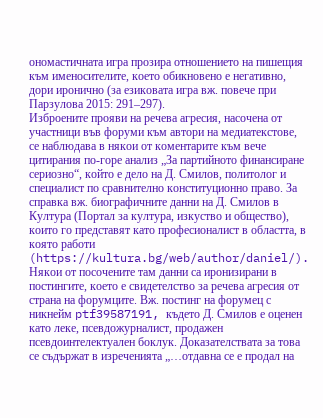ономастичната игра прозира отношението на пишещия към именосителите, което обикновено е негативно, дори иронично (за езиковата игра вж. повече при Парзулова 2015: 291–297).
Изброените прояви на речева агресия, насочена от участници във форуми към автори на медиатекстове, се наблюдава в някои от коментарите към вече цитирания по-горе анализ „За партийното финансиране сериозно“, който е дело на Д. Смилов, политолог и специалист по сравнително конституционно право. За справка вж. биографичните данни на Д. Смилов в Култура (Портал за култура, изкуство и общество), които го представят като професионалист в областта, в която работи (https://kultura.bg/web/author/daniel/). Някои от посочените там данни са иронизирани в постингите, което е свидетелство за речева агресия от страна на форумците. Вж. постинг на форумец с никнейм ptf39587191, където Д. Смилов е оценен като леке, псевдожурналист, продажен псевдоинтелектуален боклук. Доказателствата за това се съдържат в изреченията „…отдавна се е продал на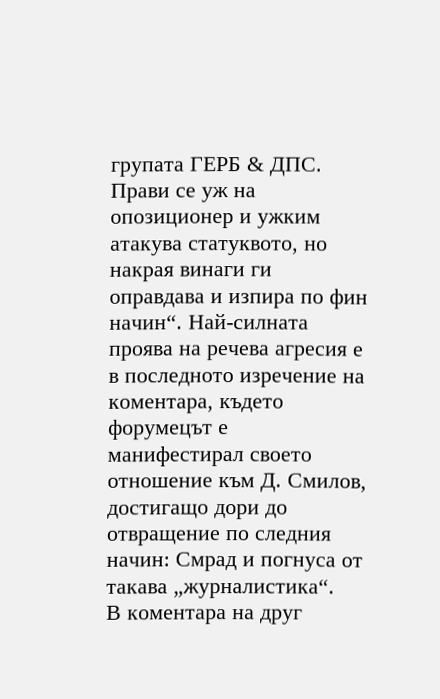групата ГЕРБ & ДПС. Прави се уж на опозиционер и ужким атакува статуквото, но накрая винаги ги оправдава и изпира по фин начин“. Най-силната проява на речева агресия е в последното изречение на коментара, където форумецът е манифестирал своето отношение към Д. Смилов, достигащо дори до отвращение по следния начин: Смрад и погнуса от такава „журналистика“.
В коментара на друг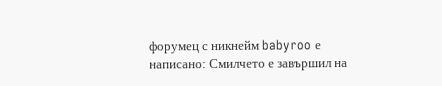форумец с никнейм babyroo е написано: Смилчето е завършил на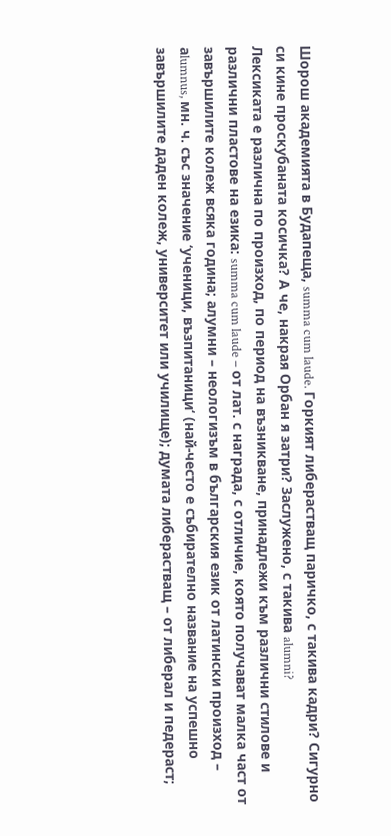Шорош академията в Будапеща, summa cum laude. Горкият либерастващ паричко, с такива кадри? Сигурно си кине проскубаната косичка? А че, накрая Орбан я затри? Заслужено, с такива alumni?
Лексиката е различна по произход, по период на възникване, принадлежи към различни стилове и различни пластове на езика: summa cum laude – от лат. с награда, с отличие, която получават малка част от завършилите колеж всяка година; алумни – неологизъм в българския език от латински произход – аlumnus, мн. ч. със значение ‘ученици, възпитаници‘ (най-често е събирателно название на успешно завършилите даден колеж, университет или училище); думата либерастващ – от либерал и педераст;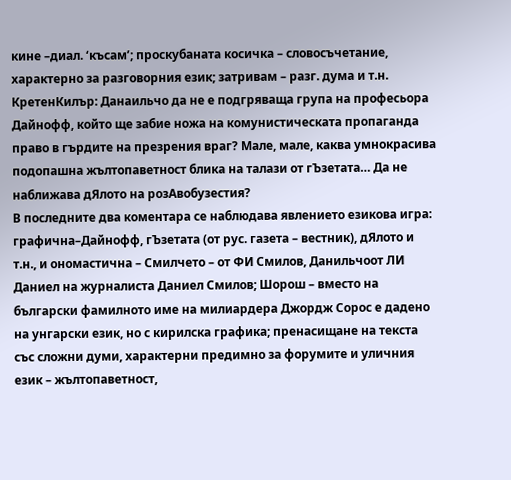кине –диал. ‘късам’; проскубаната косичка – словосъчетание, характерно за разговорния език; затривам – разг. дума и т.н.
КретенКилър: Данаильчо да не е подгряваща група на професьора Дайнофф, който ще забие ножа на комунистическата пропаганда право в гърдите на презрения враг? Мале, мале, каква умнокрасива подопашна жълтопаветност блика на талази от гЪзетата… Да не наближава дЯлото на розАвобузестия?
В последните два коментара се наблюдава явлението езикова игра: графична–Дайнофф, гЪзетата (от рус. газета – вестник), дЯлото и т.н., и ономастична – Смилчето – от ФИ Смилов, Данильчоот ЛИ Даниел на журналиста Даниел Смилов; Шорош – вместо на български фамилното име на милиардера Джордж Сорос е дадено на унгарски език, но с кирилска графика; пренасищане на текста със сложни думи, характерни предимно за форумите и уличния език – жълтопаветност,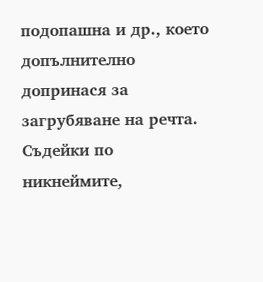подопашна и др., което допълнително допринася за загрубяване на речта.
Съдейки по никнеймите,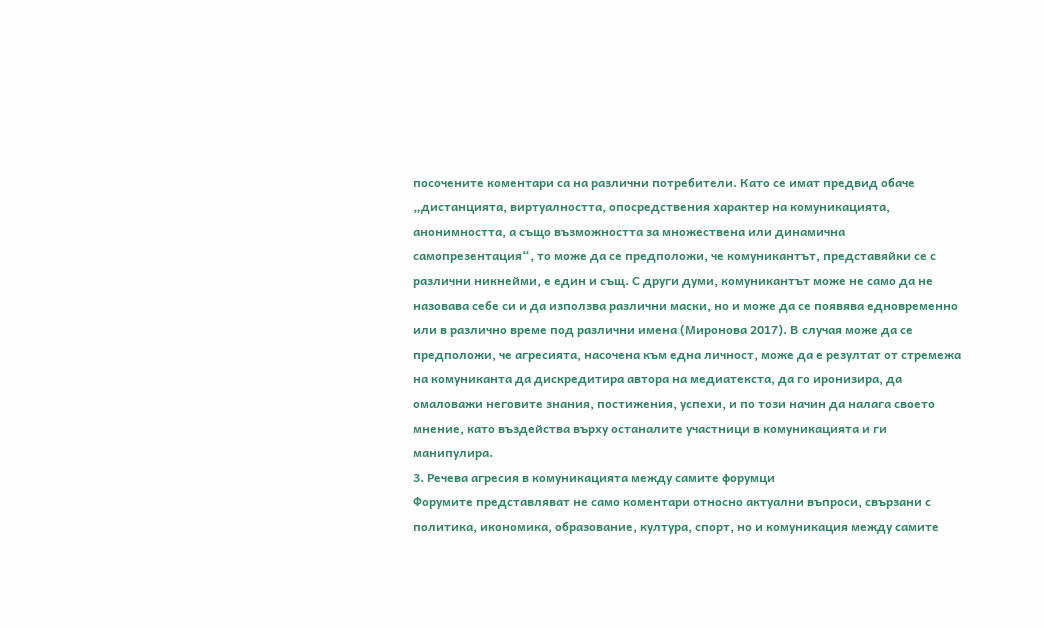посочените коментари са на различни потребители. Като се имат предвид обаче „дистанцията, виртуалността, опосредствения характер на комуникацията, анонимността, а също възможността за множествена или динамична самопрезентация“, то може да се предположи, че комуникантът, представяйки се с различни никнейми, е един и същ. С други думи, комуникантът може не само да не назовава себе си и да използва различни маски, но и може да се появява едновременно или в различно време под различни имена (Миронова 2017). В случая може да се предположи, че агресията, насочена към една личност, може да е резултат от стремежа на комуниканта да дискредитира автора на медиатекста, да го иронизира, да омаловажи неговите знания, постижения, успехи, и по този начин да налага своето мнение, като въздейства върху останалите участници в комуникацията и ги манипулира.
3. Речева агресия в комуникацията между самите форумци
Форумите представляват не само коментари относно актуални въпроси, свързани с политика, икономика, образование, култура, спорт, но и комуникация между самите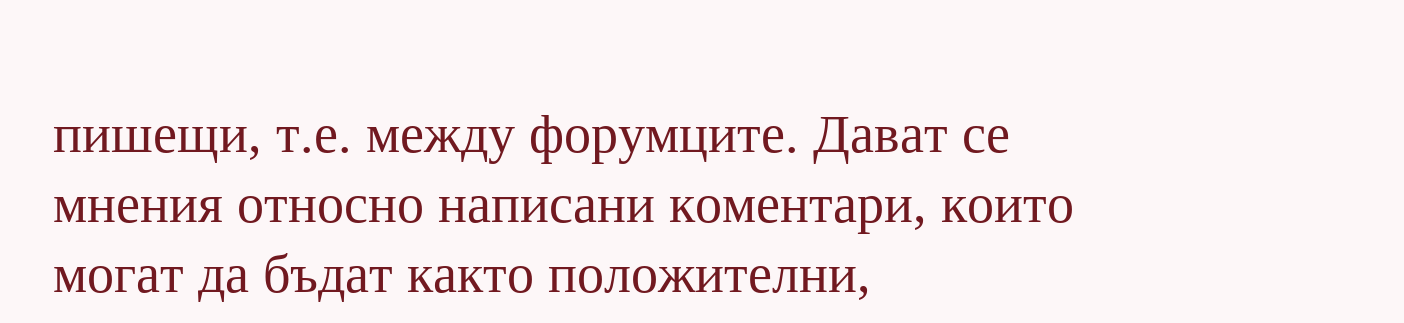пишещи, т.е. между форумците. Дават се мнения относно написани коментари, които могат да бъдат както положителни,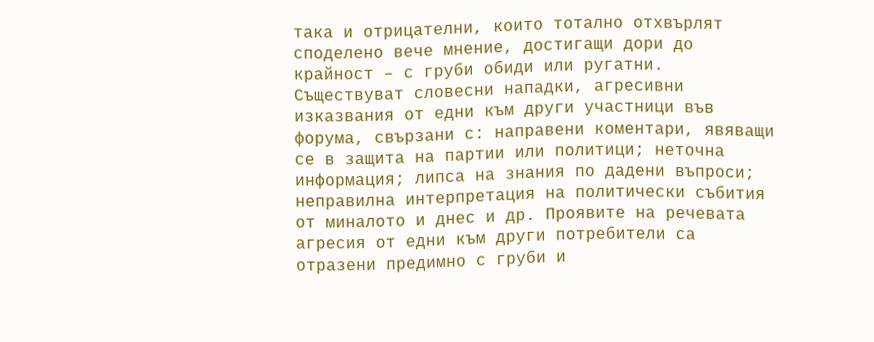така и отрицателни, които тотално отхвърлят споделено вече мнение, достигащи дори до крайност – с груби обиди или ругатни.
Съществуват словесни нападки, агресивни изказвания от едни към други участници във форума, свързани с: направени коментари, явяващи се в защита на партии или политици; неточна информация; липса на знания по дадени въпроси; неправилна интерпретация на политически събития от миналото и днес и др. Проявите на речевата агресия от едни към други потребители са отразени предимно с груби и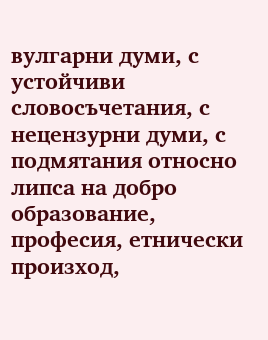вулгарни думи, с устойчиви словосъчетания, с нецензурни думи, с подмятания относно липса на добро образование, професия, етнически произход,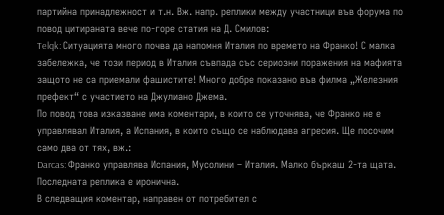партийна принадлежност и т.н. Вж. напр. реплики между участници във форума по повод цитираната вече по-горе статия на Д. Смилов:
Telqk: Ситуацията много почва да напомня Италия по времето на Франко! С малка забележка, че този период в Италия съвпада със сериозни поражения на мафията защото не са приемали фашистите! Много добре показано във филма „Железния префект“ с участието на Джулиано Джема.
По повод това изказване има коментари, в които се уточнява, че Франко не е управлявал Италия, а Испания, в които също се наблюдава агресия. Ще посочим само два от тях, вж.:
Darcas: Франко управлява Испания, Мусолини – Италия. Малко бъркаш 2-та щата.
Последната реплика е иронична.
В следващия коментар, направен от потребител с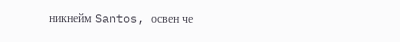никнейм Santos, освен че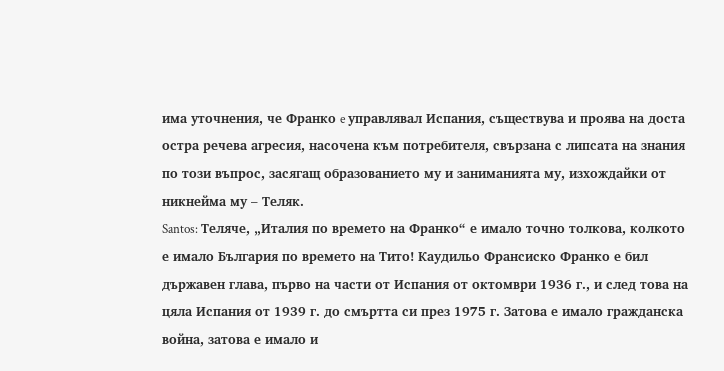има уточнения, че Франко e управлявал Испания, съществува и проява на доста остра речева агресия, насочена към потребителя, свързана с липсата на знания по този въпрос, засягащ образованието му и заниманията му, изхождайки от никнейма му – Теляк.
Santos: Теляче, „Италия по времето на Франко“ е имало точно толкова, колкото е имало България по времето на Тито! Каудильо Франсиско Франко е бил държавен глава, първо на части от Испания от октомври 1936 г., и след това на цяла Испания от 1939 г. до смъртта си през 1975 г. Затова е имало гражданска война, затова е имало и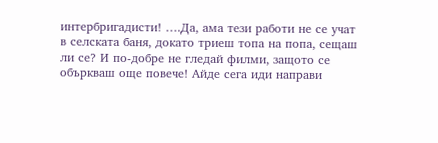интербригадисти! ….Да, ама тези работи не се учат в селската баня, докато триеш топа на попа, сещаш ли се? И по-добре не гледай филми, защото се объркваш още повече! Айде сега иди направи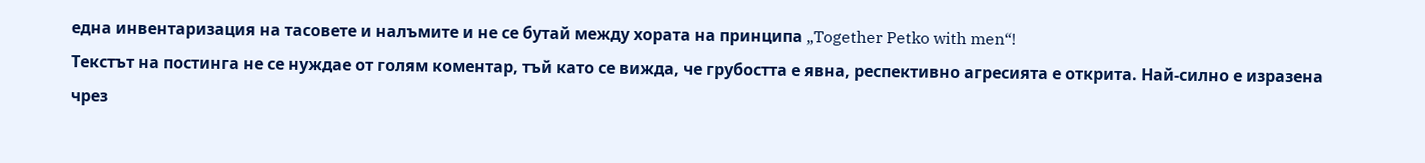една инвентаризация на тасовете и налъмите и не се бутай между хората на принципа „Together Petko with men“!
Текстът на постинга не се нуждае от голям коментар, тъй като се вижда, че грубостта е явна, респективно агресията е открита. Най-силно е изразена чрез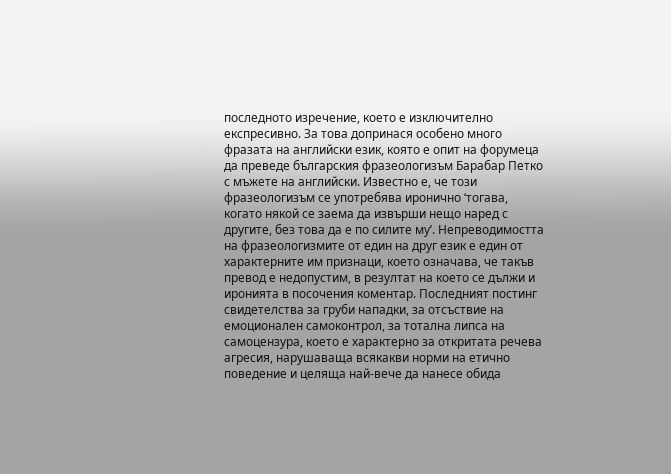последното изречение, което е изключително експресивно. За това допринася особено много фразата на английски език, която е опит на форумеца да преведе българския фразеологизъм Барабар Петко с мъжете на английски. Известно е, че този фразеологизъм се употребява иронично ‘тогава, когато някой се заема да извърши нещо наред с другите, без това да е по силите му’. Непреводимостта на фразеологизмите от един на друг език е един от характерните им признаци, което означава, че такъв превод е недопустим, в резултат на което се дължи и иронията в посочения коментар. Последният постинг свидетелства за груби нападки, за отсъствие на емоционален самоконтрол, за тотална липса на самоцензура, което е характерно за откритата речева агресия, нарушаваща всякакви норми на етично поведение и целяща най-вече да нанесе обида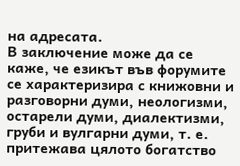на адресата.
В заключение може да се каже, че езикът във форумите се характеризира с книжовни и разговорни думи, неологизми, остарели думи, диалектизми, груби и вулгарни думи, т. е. притежава цялото богатство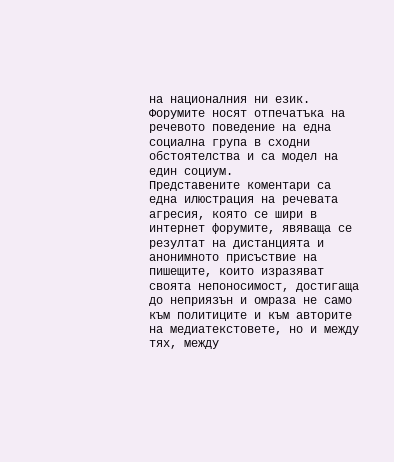на националния ни език. Форумите носят отпечатъка на речевото поведение на една социална група в сходни обстоятелства и са модел на един социум.
Представените коментари са една илюстрация на речевата агресия, която се шири в интернет форумите, явяваща се резултат на дистанцията и анонимното присъствие на пишещите, които изразяват своята непоносимост, достигаща до неприязън и омраза не само към политиците и към авторите на медиатекстовете, но и между тях, между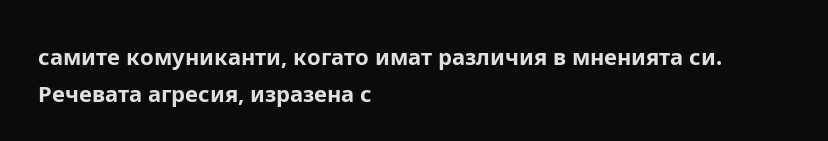самите комуниканти, когато имат различия в мненията си.
Речевата агресия, изразена с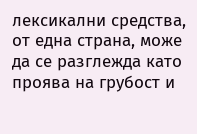лексикални средства, от една страна, може да се разглежда като проява на грубост и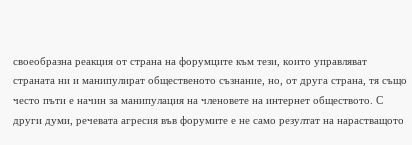своеобразна реакция от страна на форумците към тези, които управляват страната ни и манипулират общественото съзнание, но, от друга страна, тя също често пъти е начин за манипулация на членовете на интернет обществото. С други думи, речевата агресия във форумите е не само резултат на нарастващото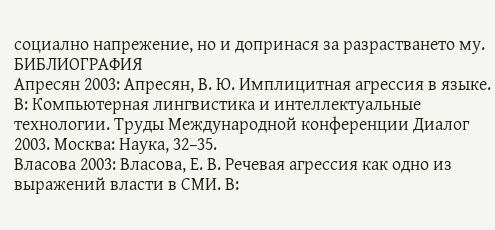социално напрежение, но и допринася за разрастването му.
БИБЛИОГРАФИЯ
Апресян 2003: Апресян, В. Ю. Имплицитная агрессия в языке. В: Компьютерная лингвистика и интеллектуальные технологии. Труды Международной конференции Диалог 2003. Москва: Наука, 32–35.
Власова 2003: Власова, Е. В. Речевая агрессия как одно из выражений власти в СМИ. В: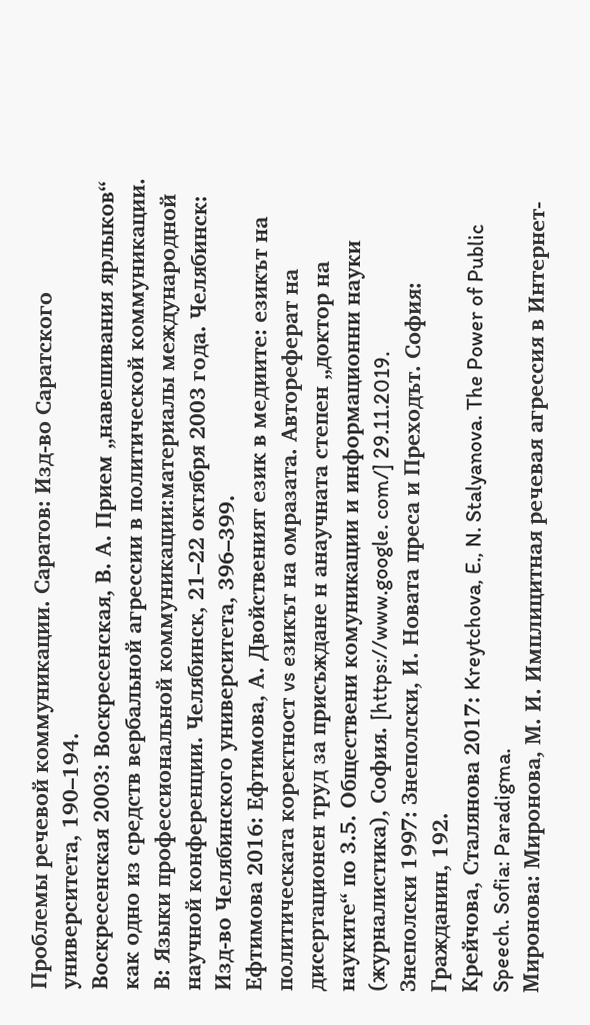Проблемы речевой коммуникации. Саратов: Изд-во Саратского университета, 190–194.
Воскресенская 2003: Воскресенская, В. А. Прием „навешивания ярлыков“ как одно из средств вербальной агрессии в политической коммуникации. В: Языки профессиональной коммуникации:материалы международной научной конференции. Челябинск, 21–22 октября 2003 года. Челябинск: Изд-во Челябинского университета, 396–399.
Ефтимова 2016: Ефтимова, А. Двойственият език в медиите: езикът на политическата коректност vs eзикът на омразата. Автореферат на дисертационен труд за присъждане н анаучната степен „доктор на науките“ по 3.5. Обществени комуникации и информационни науки (журналистика), София. [https://www.google. com/] 29.11.2019.
Знеполски 1997: Знеполски, И. Новата преса и Преходът. София: Гражданин, 192.
Крейчова, Сталянова 2017: Kreytchova, E., N. Stalyanova. The Power of Public Speech. Sofia: Paradigma.
Миронова: Миронова, М. И. Имплицитная речевая агрессия в Интернет-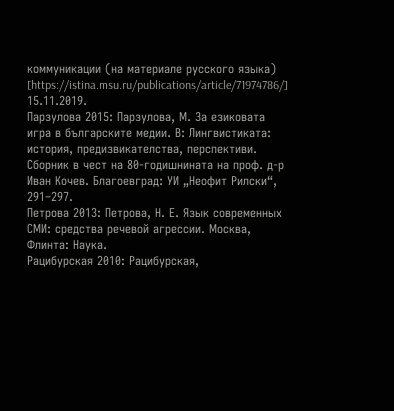коммуникации (на материале русского языка) [https://istina.msu.ru/publications/article/71974786/] 15.11.2019.
Парзулова 2015: Парзулова, М. За езиковата игра в българските медии. В: Лингвистиката: история, предизвикателства, перспективи. Сборник в чест на 80-годишнината на проф. д-р Иван Кочев. Благоевград: УИ „Неофит Рилски“, 291–297.
Петрова 2013: Петрова, Н. Е. Язык современных СМИ: средства речевой агрессии. Москва, Флинта: Наука.
Рацибурская 2010: Рацибурская,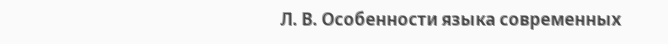Л. В. Особенности языка современных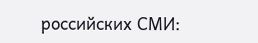российских СМИ: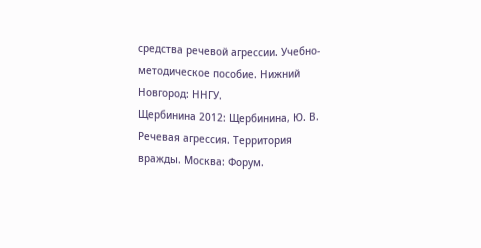средства речевой агрессии. Учебно-методическое пособие. Нижний Новгород: ННГУ.
Щербинина 2012: Щербинина, Ю. В. Речевая агрессия. Территория вражды. Москва: Форум.